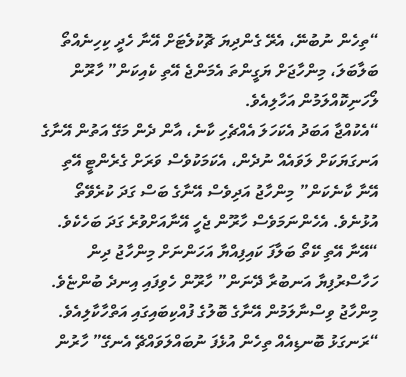“ތިހެން ނުބުނޭ، އެރޭ ގެންދިޔަ ޗޮކުލެޓަށް އޭނާ ހެދީ ކިހިނެއްތޯ ބަލާބަލަ، މިންހާޖަށް ޔަގީންތަ އެމަންޖެ އޭތި ކެއިކަން” ހާރޫން ލޯހަނިކޮއްލަމުން އަހާލިއެވެ.
“އެކުއްޖާ އަބަދު އެކަހަލަ އެއްޗެހި ކާނެ، އާން ދެން މަގޭ އަތުން އޭނާގެ އަނގަޔަކަށް ލަވައެއް ނުދެން، އެކަމަކުވެސް ވަރަށް ގެރެންޓީ އޭތި އޭނާ ކާނެކަން” މިންހާޖު އަދިވެސް އޭނާގެ ބަސް ގަދަ ކުރެވޭތޯ އުޅުނެވެ. އެހެންނަމަވެސް ހާރޫން ޖެހީ އޭނާއަށްވުރެ ގަދަ ބަހެކެވެ.
“އޭނާ އޭތި ކޭތޯ ބަލާފަ ކައިފިއްޔާ އަހަންނަށް މިންހާޖު ދިން ހަހާސްރުފިޔާ އަނބުރާ ދޭނަން” ހާރޫން ހެވިފައި އިނދެ ބުންޏެވެ. މިންހާޖު ވިސްނާލަމުން އޭނާގެ ބޮލުގެ ފުއްކިބައިގައި އަތްހާކާލިއެވެ.
“ރަނގަޅު ބޮނޑިއެއް ތިހެން އުޅެފަ ނުބައްލަވައްޗޭ އެނގޭ” ހާރުން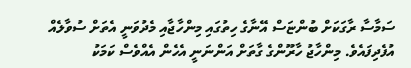ސަމާސާ ރާގަކަށް ބުންޏަސް އޭނާގެ ހިތުގައި މިންހާޖާއި މެދުވަނީ އެތަށް ސުވާލެއް އުފެދިފައެވެ. މިންހާޖު ހާރޫންގެ ގާތަށް އަންނަނީ އެހެން އެއްވެސް ކަމަކު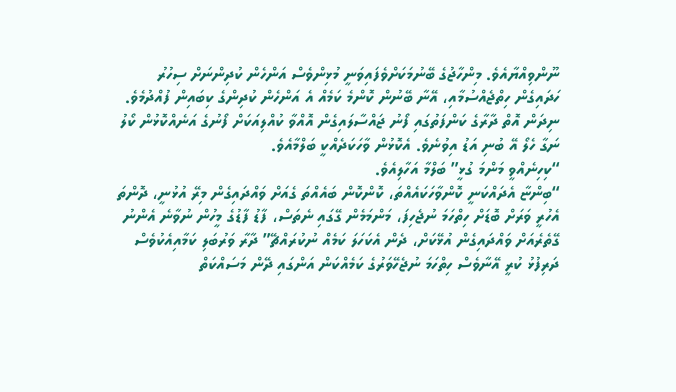ނޫންވިއްޔާއެވެ. މިންހާޖުގެ ބޭނުމަކަށްވެފައިވަނީ މުޅިންވެސް އަންހެން ކުދިންނަށް ސިހުރު ހަދައިގެން ހިތްޖެއްސުމާއި، އޭނާ ބޭނުން ކޮންމެ ކަމެއް އެ އަންހެން ކުދިންގެ ކިބައިން ފުއްދުމެވެ.
ނިދަން އޮތް ދާރާގެ ކަންފަތުގައި ފޯނު ޖައްސާލައިގެން އޮއްވާ ކުއްލިއަކަށް ފޯނުގެ އަނެއްކޮޅުން ކޯލު ނަގާ ހެލޯ އޭ ބުނި އަޑު އިވުނެވެ. އެކޮޅުން ވާހަކަދެއްކީ ބަލްމާއެވެ.
“ކިހިނެއްވީ މަންމަ ގުޅީ” ބަލްމާ އަހާލިއެވެ.
“ބިންޏާ އެދައްކަނީ ކޮންވާހަކައެއްތަ، ކޮންކޮން ބައެއްތަ ގެއަށް ވައްދައިގެން މިރޭ އުޅުނީ، ދޮންތަ އެހުރީ ވަރަށް ބޮޑަށް ހިތްހަމަ ނުޖެހިފަ، މަންމަމެން ގޭގައި ނެތަސް، ފާޑު ފާޑުގެ މީހުން ނުވާނެ އެންނު ގޭތެރެއަށް ވައްދައިގެން އުޅޭކަށް، ދެން އެކަހަލަ ކަމެއް ނުކުރައްޗޭ” ދާރާ ވަރުބަލި ކަމާއިއެކުވެސް ދަރިފުޅު ކުރީ އޭނާވެސް ހިތްހަމަ ނުޖެހޭވަރުގެ ކަމެއްކަން އަންގައި ދޭން މަސައްކަތް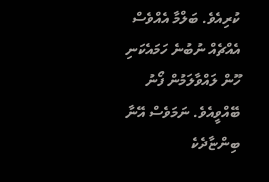ކުރިއެވެ. ބަލްމާ އެއްވެސް އެއްޗެއް ނުބުނެ ހަމައެކަނި ހޫން ލައްވާލަމުން ފޯނު ބޭއްވީއެވެ. ނަމަވެސް އޭނާ ބިންޏާދެކެ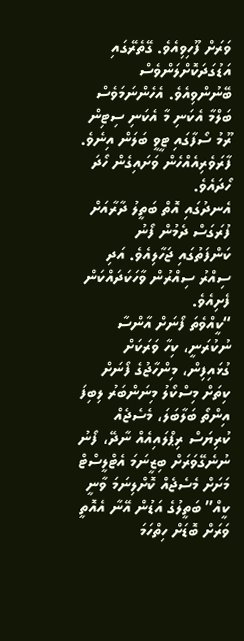ވަރަށް ފޫހިވިއެވެ. ގޭތެރޭގައި އަޑުގަދަކޮށްލަންވެސް ބޭނުންވިއެވެ. އެހެންނަމަވެސް ބަލްމާ އެކަނި މާ އެކަނި ސިޓިން ރޫމު ސޯފާގައި ޓީވީ ބަލަން އިނެވެ. ފާރަވެރިއެއްހެން ވަށައިގެން ހޯދަ ހޯދައެވެ.
އެނދުގައި އޮތް ބަތީލު ދާރާއަށް ފުރަގަސް ދެމުން ފޯނު ކަންފަތުގައި ޖަހާލިއެވެ. އަދި ސިއްރު ސިއްރުން ވާހަކަދައްކަން ފެށިއެވެ.
“ކީއްވެތަ ފޯނަށް އާންސާ ނުކުރަނީ، ކިހާ ވަރަކަށް ގުޅައިފިން، މިންހާޖުގެ ފޯނަށް ކިތަށް މިސްކޯލު މިނަންބަރު ލިބިފަ އިންތޯ ބަލާބަލަ، މެސެޖެއް ކުރިޔަސް ރިޕްލައިއެއް ނާދޭ، ފޯނު ނުނެގޭވަރަށް ބިޒީނަމަ އެޓްލީސްޓް މަށަށް މެސެޖެއް ކޮށްލިނަމަ ވާނީ ކީއް” ބަތީލުގެ އަޑުން އޭނާ އެއޮތީ ވަރަށް ބޮޑަށް ހިތްހަމަ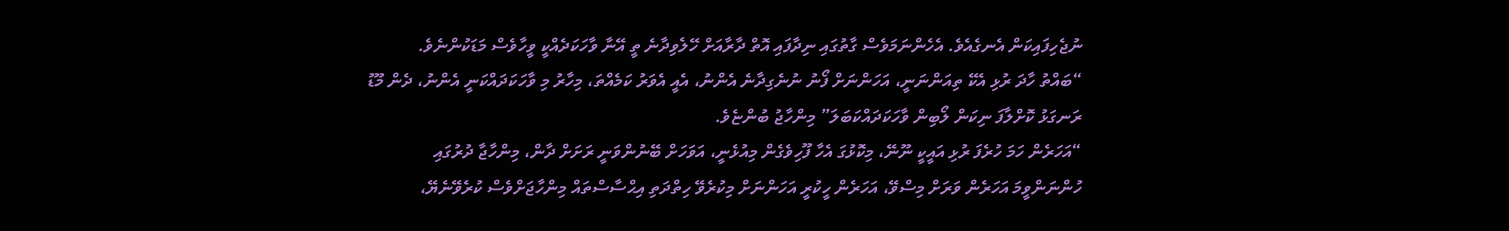ނުޖެހިފައިކަން އެނގެއެވެ. އެހެންނަމަވެސް ގާތުގައި ނިދާފައި އޮތް ދާރާއަށް ހޭލެވިދާނެ ތީ އޭނާ ވާހަކަދެއްކީ ވީހާވެސް މަޑަކުންނެވެ.
“ބައްތު ހާދަ ރުޅި އެކޭ ތިއަންނަނީ، އަހަންނަށް ފޯނު ނުނެގިދާނެ އެންނު، އެއީ އެވަރު ކަމެއްތަ، މިހާރު މި ވާހަކަދައްކަނީ އެންނު، ދެން މޫޑު ރަނގަޅު ކޮށްލާފަ ނިކަން ލޯބިން ވާހަކަދައްކަބަލަ” މިންހާޖު ބުންޏެވެ.
“އަހަރެން ހަމަ ހުރެފަ ރުޅި އައީކީ ނޫނޭ، މިކޮޅުގަ އެހާ ފޫހިވެގެން މިއުޅެނީ، އަވަހަށް ބޭނުންވަނީ ރަށަށް ދާން، މިންހާޖާ ދުރުގައި ހުންނަންވީމަ އަހަރެން ވަރަށް މިސްވޭ، އަހަރެން ހީކުރީ އަހަންނަށް މިކުރެވޭ ހިތްދަތި އިޙްސާސްތައް މިންހާޖަށްވެސް ކުރެވޭނެޔޭ،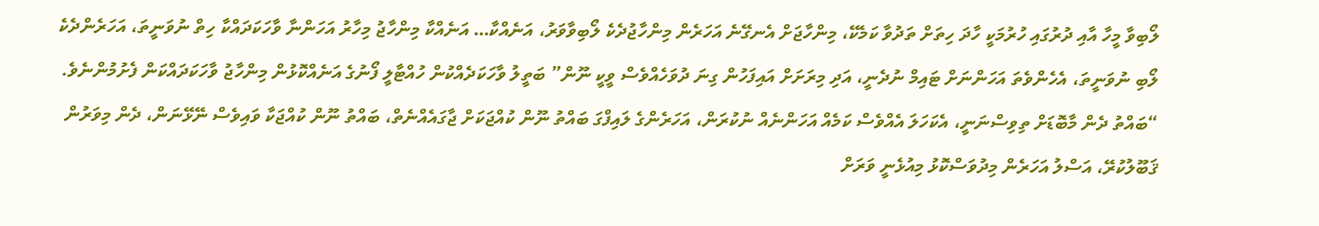ލޯބިވާ މީހާ އާއި ދުރުގައި ހުރުމަކީ ހާދަ ހިތަށް ތަދުވާ ކަމެކޭ، މިންހާޖަށް އެނގޭނެ އަހަރެން މިންހާޖުދެކެ ލޯބިވާވަރު، އަނެއްކާ… އަނެއްކާ މިންހާޖު މިހާރު އަހަންނާ ވާހަކަދައްކާ ހިތް ނުވަނީތަ، އަހަރެންދެކެ ލޯބި ނުވަނީތަ، އެހެންވެތަ އަހަންނަށް ޓައިމް ނުދެނީ، އަދި މިރަށަށް އައިފަހުން ގިނަ ދުވަހެއްވެސް ވީކީ ނޫން” ބަތީލު ވާހަކަދެއްކުން ހުއްޓާލީ ފޯނުގެ އަނެއްކޮޅުން މިންހާޖު ވާހަކަދައްކަން ފެށުމުންނެވެ.
“ބައްތު ދެން މާބޮޑަށް ތިވިސްނަނީ، އެކަހަލަ އެއްވެސް ކަމެއް އަހަންނެއް ނުކުރަން، އަހަރެންގެ ލައިފްގަ ބައްތު ނޫން ކުއްޖަކަށް ޖާގައެއްނެތް، ބައްތު ނޫން ކުއްޖަކާ ވައިވެސް ނޭޅޭނަން، ދެން މިވަރުން ޤަބޫލުކުރޭ، އަސްލު އަހަރެން މިދުވަސްކޮޅު މިއުޅެނީ ވަރަށް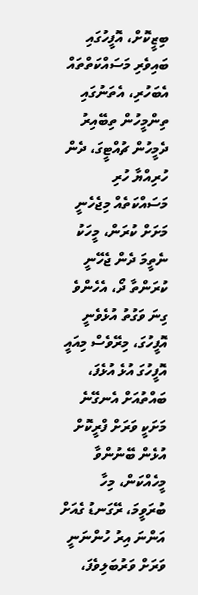ބިޒީކޮށް، އޮފީހުގައި ބައިވެރި މަސައްކަތްތައް އެބަހުރި، އެތަނުގައި ތިންމީހުން ތިބޭއިރު ދެމީހުން ޗުއްޓީގަ، ދެން ހުރިއްޔާ ހުރި މަސައްކަތެއް މިޖެހެނީ މަށަށް ކުރަން، މީހަކު ނެތީމަ ދެން ޖެހޭނީ ކުރަންތާ ދޯ، އެހެންވެ ގިނަ ވަގުތު އުޅެވެނީ އޮފީހުގަ، މިރޭވެސް މިއައީ އޮފީހުގަ އުޅެ އުޅެފަ، ބައްތުއަށް އެނގޭނެ މަށަކީ ވަރަށް ފްރީކޮށް އުޅެން ބޭނުންވާ މީހެއްކަން، މިހާ ބުރަވީމަ، ރޭގަނޑު ގެއަށް އަންނަ އިރު ހުންނަނީ ވަރަށް ވަރުބަލިވެފަ،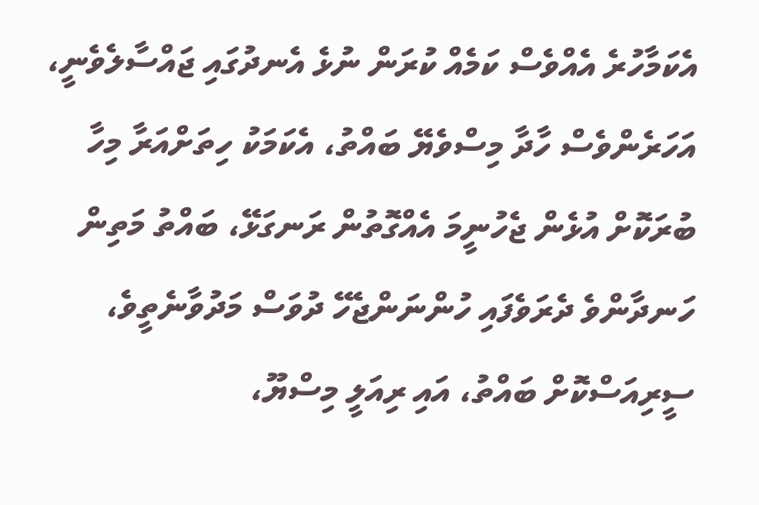އެކަމާހުރެ އެއްވެސް ކަމެއް ކުރަން ނުޅެ އެނދުގައި ޖައްސާލެވެނީ، އަހަރެންވެސް ހާދާ މިސްވެޔޭ ބައްތު، އެކަމަކު ހިތަށްއަރާ މިހާ ބުރަކޮށް އުޅެން ޖެހުނީމަ އެއްގޮތުން ރަނގަޅޭ، ބައްތު މަތިން ހަނދާންވެ ދެރަވެފައި ހުންނަންޖެހޭ ދުވަސް މަދުވާނެތީވެ، ސީރިއަސްކޮށް ބައްތު، އައި ރިއަލީ މިސްޔޫ،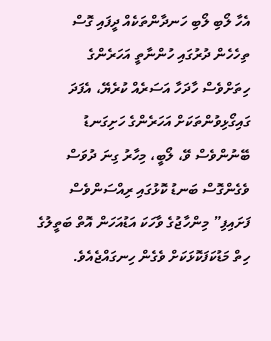އެހާ ލޯބި ލޯބި ހަނދާންތަކެއް ދީފައި ގޮސް ތިހެހެން ދުރުގައި ހުންނާތީ އަހަރެންގެ ހިތަށްވެސް ހާދަހާ އަސަރެއް ކުރެޔޭ، އެފަދަ ގައިގޯޅިވުންތަކަށް އަހަރެންގެ ހަށިގަނޑު ބޭނުންވެސް ވޭ، ލޯބީ، މިހާރު ގިނަ ދުވަސް ވެގެންގޮސް ބަނޑު ކޮޅުގައި ރިއްސަންވެސް ފަށައިފި” މިންހާޖުގެ ވާހަކަ އަޑުއަހަން އޮތް ބަތީލުގެ ހިތް މަޑުކަފަކޮޅަކަށް ވެގެން ހިނގައްޖެއެވެ.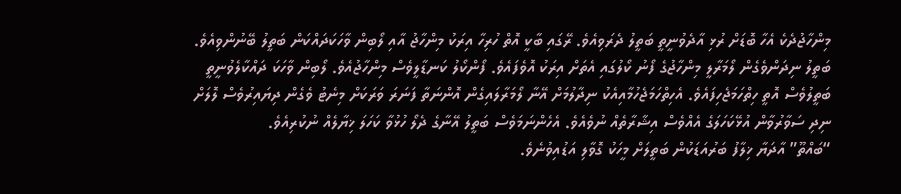މިންހާޖުދެކެ އެހާ ބޮޑަށް ރުޅި އާދެވުނީތީ ބަތީލު ދެރަވިއެވެ. ރޭގައި ބާކީ އޮތް ހުރިހާ އިރަކު މިންހާޖު އާއި ލޯބިން ވާހަކަދައްކަން ބަތީލު ބޭނުންވިއެވެ.
ބަތީލު ނިދަންވެގެން ލޯމަރާލީ މިންހާޖުގެ ފޯނު ކޯލުގައި އެތަށް އިރަކު އޮވެފައެވެ. ފޯންކޯލު ކަނޑާލީވެސް މިންހާޖުއެވެ. ލޯބިން ވާހަކަ ދައްކާލެވުނީތީ ބަތީލުވެސް އޮތީ ހިތްހަމަޖެހިފައެވެ. އެހިތްހަމަޖެހުމާއިއެކު ނިދާލުމަށް އޭނާ ލޯމަރާލައިގެން އޮންނަތާ ފަނަރަ ވަރަކަށް މިނެޓު ވެގެން ދިޔައިރުވެސް ލޮލަށް ނިދި ސަވާރުވާން އުޅޭކަހަލަގެ އެއްވެސް އިޝާރާތެއް ނުވެއެވެ. އެހެންނަމަވެސް ބަތީލު އޭނާގެ ދެލޯ ހުޅުވާ ކަހަލަ ޚިޔާލެއް ނުކުރިއެވެ.
“ބައްތޫ” އާދަޔާ ޚިލާފު ބަރުއަޑަކުން ބަތީލަށް މީހަކު ގޮވާލި އަޑުއިވުނެވެ.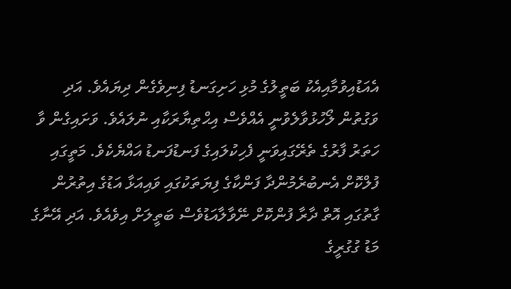އެއަޑުއިވުމާއިއެކު ބަތީލުގެ މުޅި ހަށިގަނޑު ފިނިވެގެން ދިޔައެވެ. އަދި ވަގުތުން ލޯހުޅުވާލެވުނީ އެއްވެސް އިޙްތިޔާރަކާއި ނުލައެވެ. ވަށައިގެން ވާ ހަތަރު ފާރުގެ ތެރޭގައިވަނީ ފެހިކުލައިގެ ފަނޑުފަނޑު އައްޔެކެވެ. މަތީގައި ފުލްކޮށް އެނބުރެމުންދާ ފަންކާގެ ފިޔަތަކުގައި ވައިއަޅާ އަޑުގެ އިތުރުން ގާތުގައި އޮތް ދާރާ ފުންކޮށް ނޭވާލާއަޑުވެސް ބަތީލަށް އިވެއެވެ. އަދި އޭނާގެ މަޑު ގުގުރީގެ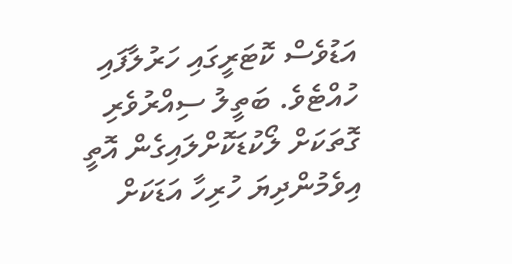އަޑުވެސް ކޮޓަރީގައި ހަރުލާފައި ހުއްޓެވެ. ބަތީލު ސިއްރުވެރި ގޮތަކަށް ލޯކުޑަކޮށްލައިގެން އޮތީ އިވެމުންދިޔަ ހުރިހާ އަޑަކަށް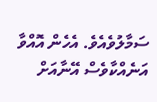ސަމާލުވެއެވެ. އެހެން އޮއްވާ އަނެއްކާވެސް އޭނާއަށް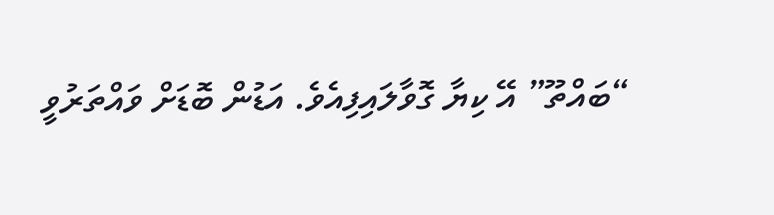“ބައްތޫ” އޭ ކިޔާ ގޮވާލައިފިއެވެ. އަޑުން ބޮޑަށް ވައްތަރުވީ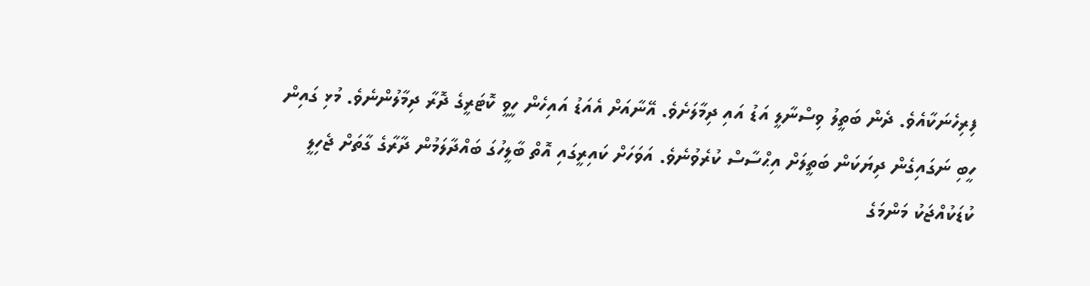ފިރިހެނަކާއެވެ. ދެން ބަތީލު ވިސްނާލީ އަޑު އައި ދިމާލަށެވެ. އޭނާއަށް އެއަޑު އައިހެން ހީވީ ކޮޓަރީގެ ދޮރާ ދިމާލުންނެވެ. މުޅި ގައިން ހީބި ނަގައިގެން ދިޔަކަން ބަތީލަށް އިޙްސާސް ކުރެވުނެވެ. އަވަހަށް ކައިރީގައި އޮތް ބާލީހުގަ ބައްދާލަމުން ދާރާގެ ގާތަށް ޖެހިލީ ކުޑަކުއްޖަކު މަންމަގެ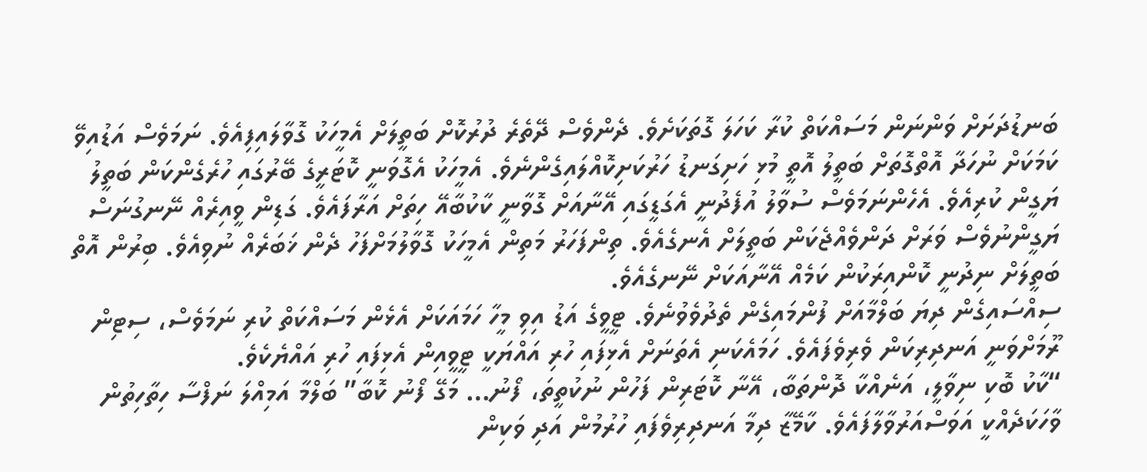ބަނޑުދަށަށް ވަންނަން މަސައްކަތް ކުރާ ކަހަލަ ގޮތަކަށެވެ. ދެންވެސް ދޭތެރެ ދުރުކޮށް ބަތީލަށް އެމީހަކު ގޮވާލައިފިއެވެ. ނަމަވެސް އަޑުއިވޭ ކަމަކަށް ނުހަދާ އޮތްގޮތަށް ބަތީލު އޮތީ މުޅި ހަށިގަނޑު ހަރުކަށިކޮއްލައިގެންނެވެ. އެމީހަކު އެގޮވަނީ ކޮޓަރީގެ ބޭރުގައި ހުރެގެންކަން ބަތީލު ޔަގީން ކުރިއެވެ. އެހެންނަމަވެސް ސުވާލު އުފެދުނީ އެގަޑީގައި އޭނާއަށް ގޮވާނީ ކާކުބާއޭ ހިތަށް އަރާފައެވެ. ގަޑިން ވީއިރެއް ނޭނގުނަސް ޔަގީންނުވެސް ވަރަށް ދަންވެއްޖެކަން ބަތީލަށް އެނގެއެވެ. ތިންފަހަރު މަތިން އެމީހަކު ގޮވާލުމަށްފަހު ދެން ޚަބަރެއް ނުވިއެވެ. ބިރުން އޮތް ބަތީލަށް ނިދުނީ ކޮންއިރަކުން ކަމެއް އޭނާއަކަށް ނޭނގެއެވެ.
ސިއްސައިގެން ދިޔަ ބަލްމާއަށް ފުންމައިގެން ތެދުވެވުނެވެ. ޓީވީގެ އަޑު އިވި މީހާ ހަމައަކަށް އެޅެން މަސައްކަތް ކުރި ނަމަވެސް، ސިޓިން ރޫމަށްވަނީ އަނދިރިކަން ވެރިވެފައެވެ. ހަމައެކަނި އެތަނަށް އެޅިފައި ހުރި އައްޔަކީ ޓީވީއިން އެޅިފައި ހުރި އައްޔެކެވެ.
“ކާކު ބޮކި ނިވާލީ، އަނެއްކާ ދޮންތަބާ، އޭނާ ކޮޓަރިން ފަހުން ނުކުތީތަ، ފޯނު… މަގޭ ފޯނު ކޮބާ” ބަލްމާ އަމިއްލަ ނަފްސާ ހިތާހިތުން ވާހަކަދެއްކީ އަވަސްއަރުވާލާފައެވެ. ކާމޭޒާ ދިމާ އަނދިރިވެފައި ހުރުމުން އަދި ވަކިން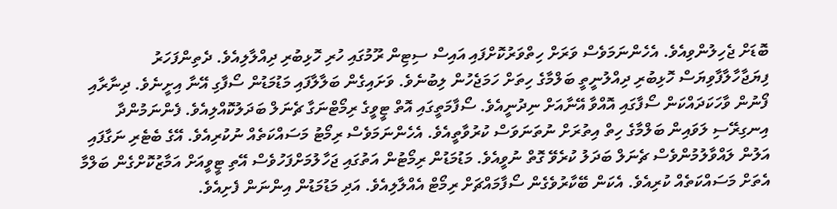ބޮޑަށް ޖެހިލުންވިއެވެ. އެހެންނަމަވެސް ވަރަށް ހިތްވަރުކޮށްފައި އައިސް ސިޓިން ރޫމުގައި ހުރި ހޮޅިބުރި ދިއްލާލިއެވެ. ދެތިންފަހަރު ފިޔަޖާހާލާފާވިޔަސް ހޮޅިބުރި ދިއްލުނީތީ ބަލްމާގެ ހިތަށް ހަމަޖެހުން ލިބުނެވެ. ވަށައިގެން ބަލާލާފައި މަޑުމަޑުން ސޯފާގި އޭނާ އިށީނެވެ. ދިނާރާއި ފޯނުން ވާހަކަދައްކަން ސޯފާގައި އޮއްވާ އޭނާއަށް ނިދުނީއެވެ. ސޯފާމަތީގައި އޮތް ޓީވީގެ ރިމޯޓްނަގާ ޗެނަލް ބަދަލުކޮއްލިއެވެ. ފެންނަމުންދާ އިނގިރޭސި ލަވައިން ބަލްމާގެ ހިތް އިތުރަށް ނުތަނަވަސް ކުރުވާތީއެވެ. އެހެންނަމަވެސް ރިމޯޓު މަސައްކަތެއް ނުކުރިއެވެ. އޭގެ ބެޓެރި ނަގާފައި އަލުން ލައްވާލުމުންވެސް ޗެނަލް ބަދަލު ކުރެވޭ ގޮތް ނުވީއެވެ. މަޑުމަޑުން ރިމޯޓުން އަތުގައި ޖަހާލުމަށްފަހުވެސް އޭތި ޓީވީއަށް އަމާޒުކޮށްގެން ބަލްމާ އެތަށް މަސައްކަތެއް ކުރިއެވެ. އެކަން ބޭކާރުވެގެން ސޯފާމައްޗަށް ރިމޯޓް އެއްލާލިއެވެ. އަދި މަޑުމަޑުން އިންނަން ފެށިއެވެ.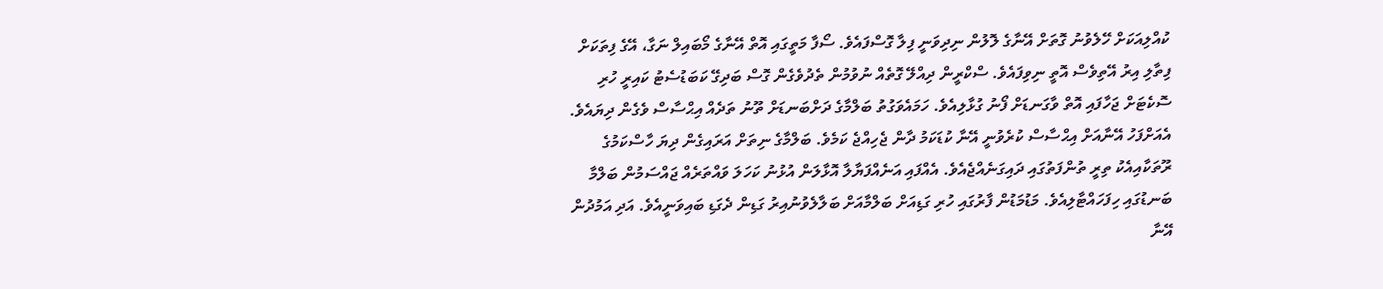ކުއްލިއަކަށް ހޭލެވުނު ގޮތަށް އޭނާގެ ލޮލުން ނިދިވަނީ ފިލާ ގޮސްފައެވެ. ސޯފާ މަތީގައި އޮތް އޭނާގެ މޯބައިލް ނަގާ، އޭގެ ފިތަކަށް ފިތާލި އިރު އޭތިވެސް އޮތީ ނިވިފައެވެ. ސްކްރީން ދިއްލޭ ގޮތެއް ނުވުމުން ތެދުވެގެން ގޮސް ބަދިގޭ ކަބަޑުސެޓު ކައިރީ ހުރި ސޮކެޓަށް ޖަހާފައި އޮތް ވާގަނޑަށް ފޯނު ގުޅާލިއެވެ. ހަމައެވަގުތު ބަލްމާގެ ދަށްބަނޑަށް ތޫނު ތަދެއް އިޙްސާސް ވެގެން ދިޔައެވެ. އެއަށްފަހު އޭނާއަށް އިޙްސާސް ކުރެވުނީ އޭނާ ކުޑަކަމު ދާން ޖެހިއްޖެ ކަމެވެ. ބަލްމާގެ ނިތަށް އަރައިގެން ދިޔަ ހާސްކަމުގެ ރޫތަކާއިއެކު ތިރީ ތުންފަތުގައި ދައިގަނެއްޖެއެވެ. އެއްފައި އަނެއްފަޔާލާ އޮޅާލަން އުޅުނު ކަހަލަ ވައްތަރެއް ޖައްސަމުން ބަލްމާ ބަނޑުގައި ހިފަހައްޓާލިއެވެ. މަޑުމަޑުން ފާރުގައި ހުރި ގަޑިއަށް ބަލްމާއަށް ބަލާލެވުނުއިރު ގަޑިން ދެގަޑި ބައިވަނީއެވެ. އަދި އަމުދުން އޭނާ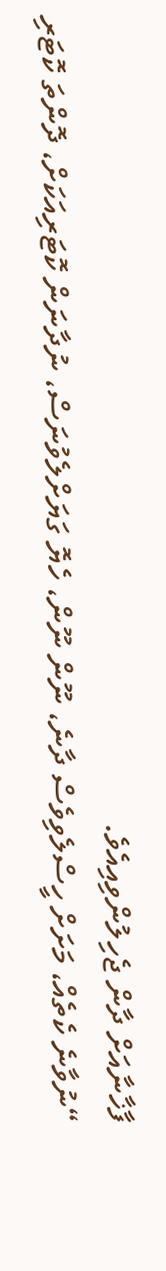ފާޚާނާއަށް ދާން ޖެހިލުންވިއިއެވެ.
“ނުވާނެ ކެތެއް، މަށަށް ހީސްލެވިވެސް ދާނެ، ނޫން ނޫން، ހެޔޮ ގަޔަށްލެވުނަސް، ނުދާނަން ކޮޓަރިއަކަށް، ދޮންތަ ކޮޓަރި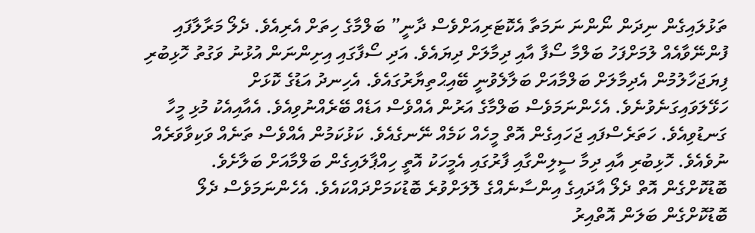ތަޅުލައިގެން ނިދަން ނޯންނަ ނަމަތާ އެކޮޓަރިއަށްވެސް ދާނީ” ބަލްމާގެ ހިތަށް އެރިއެވެ. ދެލޯ މަރާލާފައި ފުންނޭވާއެއް ލުމަށްފަހު ބަލްމާ ސޯފާ އާއި ދިމާލަށް ދިޔައެވެ. އަދި ސޯފާގައި އިށިންނަން އުޅުނު ވަގުތު ހޮޅިބުރި ފިޔަޖަހާލުމުން އެދިމާލަށް ބަލްމާއަށް ބަލާލެވުނީ ބޭއިޙްތިޔާރުގައެވެ. އެހިނދު އަޑުގެ ކޮޅަށް ހަޅޭލަވައިގަނެވުނެވެ. އެހެންނަމަވެސް ބަލްމާގެ އަރުން އެއްވެސް އަޑެއް ބޭރެއްނުވިއެވެ. އެއާއިއެކު މުޅި މީހާ ގަނޑުވިއެވެ. ހަތަރެސްފައި ޖަހައިގެން އޮތް މީހެއް ކަމެއް ނޭނގެއެވެ. ކަޅުކަމުން އެއްވެސް ތަނެއް ވަކިވާވަރެއް ނުވެއެވެ. ހޮޅިބުރި އާއި ދިމާ ސީލިންގާއި ފާރުގައި އެމީހަކު އޮތީ ހިއްޕާލައިގެން ބަލްމާއަށް ބަލާށެވެ. ބޮޑުކޮށްގެން އޮތް ދެލޯ އާދައިގެ އިންސާނެއްގެ ލޮލަށްވުރެ ބޮޑުކަމަށްދައްކައެވެ. އެހެންނަމަވެސް ދެލޯ ބޮޑުކޮށްގެން ބަލަން އޮތްއިރު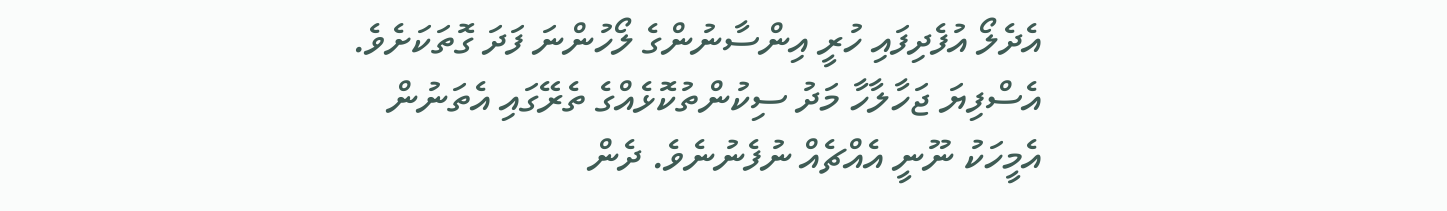އެދެލޯ އުފެދިފައި ހުރީ އިންސާނުންގެ ލޯހުންނަ ފަދަ ގޮތަކަށެވެ. އެސްފިޔަ ޖަހާލާހާ މަދު ސިކުންތުކޮޅެއްގެ ތެރޭގައި އެތަނުން އެމީހަކު ނޫނީ އެއްޗެއް ނުފެނުނެވެ. ދެން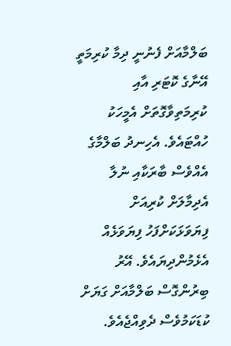ބަލްމާއަށް ފެނުނީ ދިމާ ކުރިމަތީ އޭނާގެ ކޮޓަރި އާއި ކުރިމަތިވާގޮތަށް އެމީހަކު ހުއްޓައެވެ. އެހިނދު ބަލްމާގެ އެއްވެސް ބާރަކާއި ނުލާ އެދިމާލަށް ކުރިއަށް ފިޔަވަޅަކަށްފަހު ފިޔަވަޅެއް އެޅެމުންދިޔައެވެ. އޭރު ބިރުންގޮސް ބަލްމާއަށް ގަޔަށް ކުޑަކަމުވެސް ދެވިއްޖެއެވެ.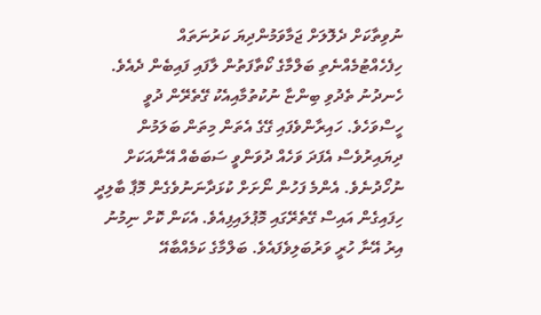ނުވިތާކަށް ދެލޮލަށް ޖަމާވަމުންދިޔަ ކަރުނަތައް ހިފެހެއްޓުމެއްނެތި ބަލްމާގެ ކޯތާފަތުން ލާފައި ފައިބެން ދެއެވެ.
ހެނދުނު ތެދުވި ބިންޏާ ނުކުތުމާއިއެކު ގޭތެރޭން ދުވީ ހީސްވަހެވެ. ހައިރާންވެފައި ގޭގެ އެތަން މިތަން ބަލަމުން ދިޔައިރުވެސް އެފަދަ ވަހެއް ދުވަންވީ ސަބަބެއް އޭނާއަކަށް ނުހޯދުނެވެ. އެންމެ ފަހުން ނޯށަށް ކުޅަދާނަނުވެގެން މޮޕާ ބާލިދީ ހިފައިގެން އައިސް ގޭތެރޭގައި މޮޕުލައިފިއެވެ. އެކަން ކޮށް ނިމުނު އިރު އޭނާ ހުރީ ވަރުބަލިވެފައެވެ. ބަލްމާގެ ކަމެއްބާއޭ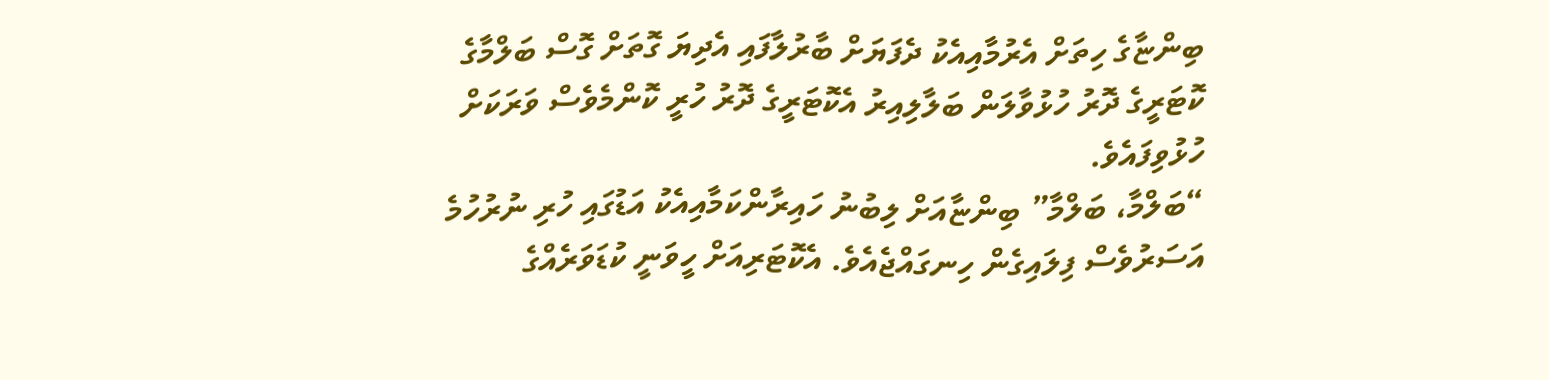ބިންޏާގެ ހިތަށް އެރުމާއިއެކު ދެފަޔަށް ބާރުލާފައި އެދިޔަ ގޮތަށް ގޮސް ބަލްމާގެ ކޮޓަރީގެ ދޮރު ހުޅުވާލަން ބަލާލިއިރު އެކޮޓަރީގެ ދޮރު ހުރީ ކޮންމެވެސް ވަރަކަށް ހުޅުވިފައެވެ.
“ބަލްމާ، ބަލްމާ” ބިންޏާއަށް ލިބުނު ހައިރާންކަމާއިއެކު އަޑުގައި ހުރި ނުރުހުމެ އަސަރުވެސް ފިލައިގެން ހިނގައްޖެއެވެ. އެކޮޓަރިއަށް ހީވަނީ ކުޑަވަރެއްގެ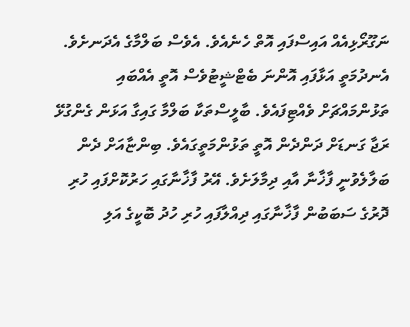ނަގޫރޯޅިއެއް އައިސްފައި އޮތް ހެނެއެވެ. އެވެސް ބަލްމާގެ އެދަނށެވެ. އެނދުމަތީ އަޅާފައި އޮންނަ ބެޓްޝީޓުވެސް އޮތީ އެއްބައި ތަޅުންމައްޗަށް ވެއްޓިފައެވެ. ބާލީސްތަކާ ބަލްމާ ގައިގާ އަޅަން ގެންގުޅޭ ރަޖާ ގަނޑަށް ދަންދެން އޮތީ ތަޅުންމަތީގައެވެ. ބިންޏާއަށް ދެން ބަލާލެވުނީ ފާޚާނާ އާއި ދިމާލަށެވެ. އޭރު ފާޚާނާގައި ހަރުކޮށްފައި ހުރި ދޮރުގެ ސަބަބުން ފާޚާނާގައި ދިއްލާފައި ހުރި ހުދު ބޮކީގެ އަލި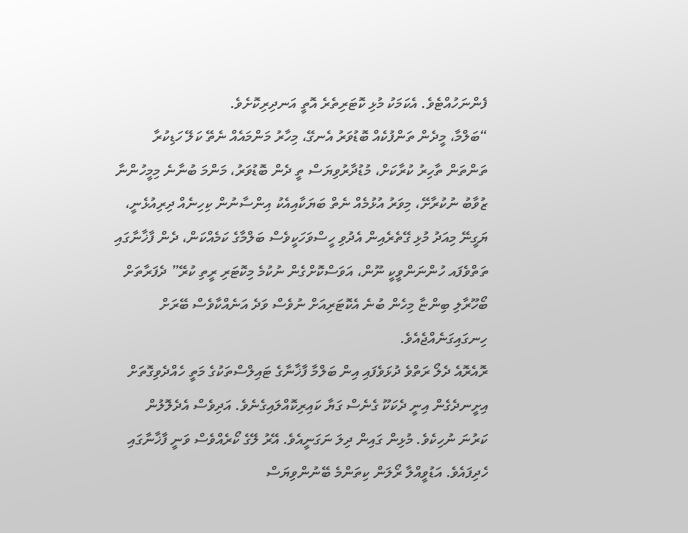ފެންނަހުއްޓެވެ. އެކަމަކު މުޅި ކޮޓަރިތެރެ އޮތީ އަނދިރިކޮށެވެ.
“ބަލްމާ، މީދެން ތަންފުކެއް ބޮޑުވަރު އެނގޭ، މިހާރު މަންމައެއް ނެތޭ ކަލޭ ހަޑިކުރާ ތަންތަން ތާހިރު ކުރާކަށް، މުޑުދާރުވިޔަސް ތީ ދެން ބޮޑުވަރު، މަންމަ ބުނާނެ މިމީހުންނާ ޒުވާބު ނުކުރާށޭ، މިވަރު އުޅުމެއް ނެތް ބަޔަކާއިއެކު އިންސާނުން ކިހިނެއް ދިރިއުޅެނީ، ޔަގީނޭ މިއަދު މުޅި ގޭތެރެއިން އެދުވި ހީސްވަހަކީވެސް ބަލްމާގެ ކަމެއްކަން، ދެން ފާޚާނާގައި ތަތްވެފައ ހުންނަންވީކީ ނޫން، އަވަސްކޮށްގެން ނުކުމެ މިކޮޓަރި ރީތި ކުރޭ” ދެފަރާތަށް ބޯހޫރާލި ބިންޏާ މިހެން ބުނެ އެކޮޓަރިއަށް ނުވެސް ވަދެ އަނެއްކާވެސް ބޭރަށް ހިނގައިގަނެއްޖެއެވެ.
ރޮއެރޮއެ ދެލޯ ރަތްވެ ދުޅަވެފައި އިން ބަލްމާ ފާޚާނާގެ ޓައިލްސްތަކުގެ މަތީ ހެއްދެވިގޮތަށް އިށީނދެގެން އިނީ ދެކަކޫ ގެނެސް ގަޔާ ކައިރިކޮއްލައިގެނެވެ. އަދިވެސް އެދެލޮލުން ކަރުނަ ނުހިކެވެ. މުޅިން ގައިން ދިލަ ނަގަނީއެވެ. އޭރު ލޭގެ ކޯރެއްވެސް ވަނީ ފާޚާނާގައި ހެދިފައެވެ. އަޑުވީއްލާ ރޯލަން ކިތަންމެ ބޭނުންވިޔަސް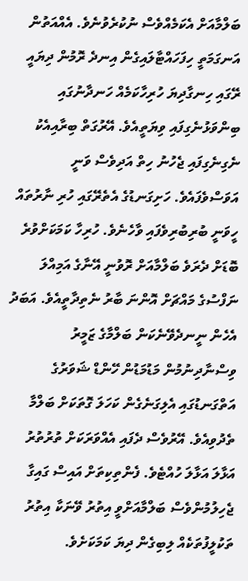ބަލްމާއަށް އެކަމެއްވެސް ނުކުރެވުނެވެ. އެއްއަތުން އަނގަމަތީ ހިފަހައްޓާލައިގެން އިނދެ ރޮމުން ދިޔައީ ރޭގައި ހިނގާދިޔަ ހުރިހާކަމެއް ހަނދާނުގައި ބިންވަޅުނެގިފައި ވިޔަތީއެވެ. އޭރުގަތް ބިރާއިއެކު ނެގިނެގިފައި ޖެހުނު ހިތް އަދިވެސް ވަނީ އަވަސްވެފައެވެ. ހަށިގަނޑުގެ އެތެރޭގައި ހުރި ނާރުތައް ހީވަނީ ބުރިބުރިވެފައި ވާހެނެވެ. ހުރިހާ ކަމަކަށްވުރެ ބޮޑަށް ދެރަވެ ބަލްމާއަށް ރޮވުނީ އޭނާގެ އަމިއްލަ ނަފްސުގެ މައްޗަށް އޮންނަ ބާރު ނެތިދާތީއެވެ. އަބަދު އެހެން ނީނދެވޭނެކަން ބަލްމާގެ ޒަމީރު ވިސްނާދިނުމުން މަޑުމަޑުން ހޭންޑް ޝަވަރުގެ އަތްގަނޑުގައި އެލިގަނެގެން ކަހަލަ ގޮތަކަށް ބަލްމާ ތެދުވިއެވެ. އޭރުވެސް ދެފައި އެއްވަރަކަށް ތުރުތުރު އަޅާލަ އަޅާލަ ހުއްޓެވެ. ފެންތިކިތަށް އައިސް ގައިގާ ޖެހިލުމުންވެސް ބަލްމާއަށްވީ އިތުރު ވޭނަކާ އިތުރު ތަކުލީފުތަކެއް ލިބިގެން ދިޔަ ކަމަކަށެވެ.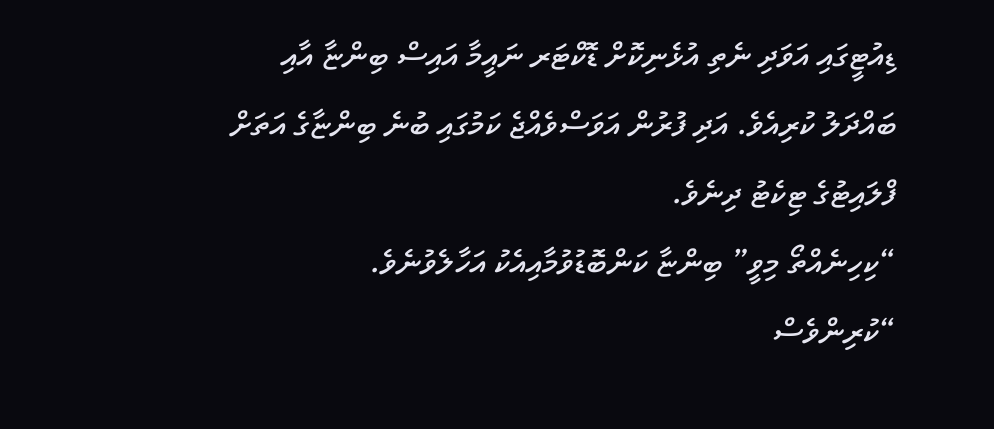ޑިއުޓީގައި އަވަދި ނެތި އުޅެނިކޮށް ޑޮކްޓަރ ނައީމާ އައިސް ބިންޏާ އާއި ބައްދަލު ކުރިއެވެ. އަދި ފުރުން އަވަސްވެއްޖެ ކަމުގައި ބުނެ ބިންޏާގެ އަތަށް ފްލައިޓުގެ ޓިކެޓު ދިނެވެ.
“ކިހިނެއްތޯ މިވީ” ބިންޏާ ކަންބޮޑުވުމާއިއެކު އަހާލެވުނެވެ.
“ކުރިންވެސް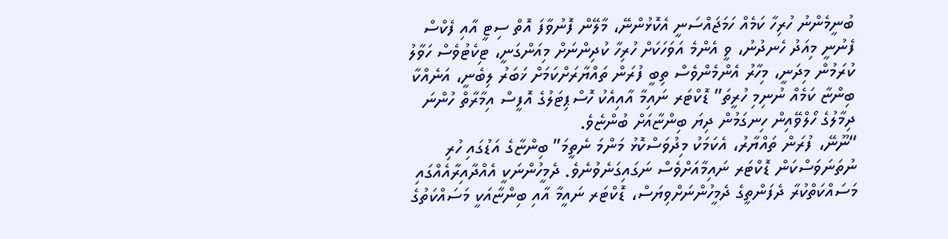ބުނީމެންނު ހުރިހާ ކަމެއް ހަމަޖައްސަނީ އެކޮޅުންނޭ، މާލޭން ފޮނުވާފަ އޮތް ސިޓީ އާއި ފެކްސް ފެނުނީ މިއަދު ހެނދުނު، ވީ އެންމެ އަވަހަކަށް ހުރިހާ ކުދިންނަށް މިއަންގަނީ، ޓިކެޓުވެސް ހަވާލު ކުރަމުން މިދަނީ، މިހާރު އެންމެންވެސް ތިބީ ފުރަން ތައްޔާރަށްކަމަށް ޚަބަރު ލިބެނީ، އަނެއްކާ ބިންޏާ ކަމެއް ނުނިމި ހުރީތަ” ޑޮކްޓަރ ނައިމާ އާއިއެކު ހޮސްޕިޓަލުގެ އޮފީސް އިމާރާތް ހުންނަ ދިމާލުގެ ހޯލްވޭއިން ހިނގަމުން ދިޔަ ބިންޏާއަށް ބުންޏެވެ.
“ނޫނޭ، ފުރަން ތައްޔާރު، އެކަމަކު މިދުވަސްކޮޅު މަންމަ ނެތީމަ” ބިންޏާގެ އަޑުގައި ހުރި ނުތަނަވަސްކަން ޑޮކްޓަރ ނައިމާއަށްވެސް ނަގައިގަނެވުނެވެ. ދެމީހުންނަކީ އެއްދާއިރާއެއްގައި މަސައްކަތްކުރާ ދެފަންތީގެ ދެމީހުންނަށްވިޔަސް، ޑޮކްޓަރ ނައީމާ އާއި ބިންޏާއަކީ މަސައްކަތުގެ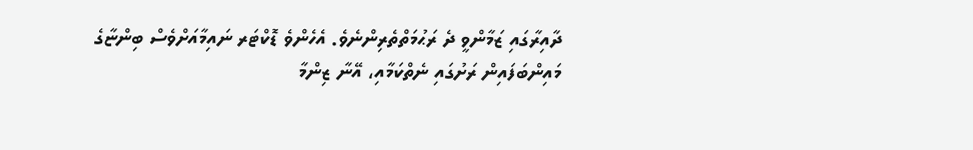ދާއިރާގައި ޒަމާންވީ ދެ ރަޙުމަތްތެރިންނެވެ. އެހެންވެ ޑޮކްޓަރ ނައިމާއަށްވެސް ބިންޏާގެ މައިންބަފައިން ރަށުގައި ނެތްކަމާއި، އޭނާ ޒިންމާ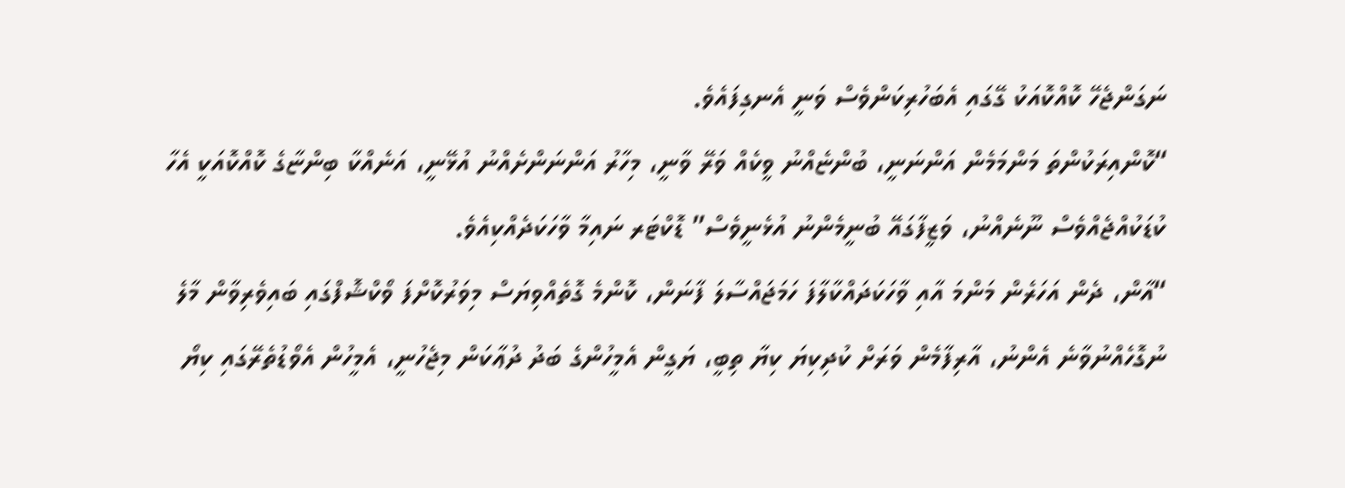ނަގަންޖެހޭ ކޮއްކޮއަކު ގޭގައި އެބަހުރިކަންވެސް ވަނީ އެނގިފައެވެ.
“ކޮންއިރަކުންތަ މަންމަމެން އަންނަނީ، ބުންޏެއްނު ވީކެއް ވަރޭ ވާނީ، މިހާރު އަންނަންށެއްނު އުޅޭނީ، އަނެއްކާ ބިންޏާގެ ކޮއްކޮއަކީ އެހާ ކުޑަކުއްޖެއްވެސް ނޫނެއްނު، ވަޒީފާގައޭ ބުނީމެންނު އުޅެނީވެސް” ޑޮކްޓަރ ނައިމާ ވާހަކަދެއްކިއެވެ.
“އާން، ދެން އަހަރެން މަންމަ އާއި ވާހަކަދައްކާލާފަ ހަމަޖައްސާލަ ފާނަން، ކޮންމެ ގޮތެއްވިޔަސް މިވަރުކޮށްފަ ވޯކްޝޮފްގައި ބައިވެރިވާން މާލެ ނުގޮހެއްނުވާނެ އެންނު، އާރިފާމެން ވަރަށް ކުދިކިޔަ ކިޔާ ތިބީ، ޔަގީން އެމީހުންގެ ބަދު ދުޢާކަން މިޖެހުނީ، އެމީހުން އެވޯޑުތެރޭގައި ކިޔޯ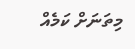މިތަނަށް ކަމެއް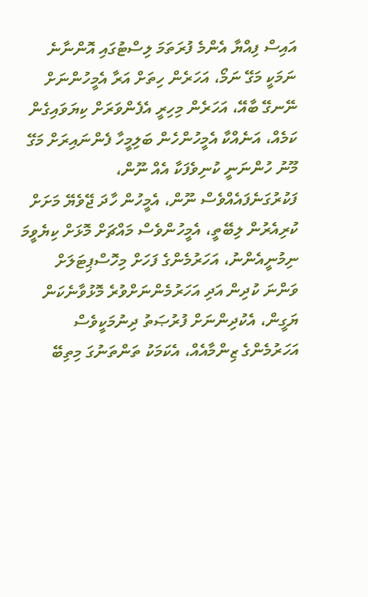އައިސް ފިއްޔާ އެންމެ ފުރަތަމަ ލިސްޓުގައި އޮންނާނެ ނަމަކީ މަގޭ ނަމޯ، އަހަރެން ހިތަށް އަރާ އެމީހުންނަށް ނޭނގޭ ބާއޭ، އަހަރެން މިހިރީ އެފެންވަރަށް ކިޔަވައިގެން ކަމެއް، އަނެއްކާ އެމީހުންހެން ބަލިމީހާ ފެންނައިރަށް މަގޭ މޫނު ހުންނަނީ ކުނިވެފަކާ އެއް ނޫން، ފަކުރުގަނެފައެއްވެސް ނޫން، އެމީހުން ހާދަ ޖޭވެޔޭ މަށަށް ކުރިއެރުން ލިބޭތީ، އެމީހުންވެސް މައްޗަށް މޮޅަށް ކިޔެވީމަ ނިމުނީއެންނު، އަހަރުމެންގެ ފަހަށް މިހޮސްޕިޓަލަށް ވަންނަ ކުދިން އަދި އަހަރުމެންނަށްވުރެ މޮޅުވާނެކަން ޔަގީން، އެކުދިންނަށް ފުރުޞަތު ދިނުމަކީވެސް އަހަރުމެންގެ ޒިންމާއެއް، އެކަމަކު ތަންތަނުގަ މިތިބޭ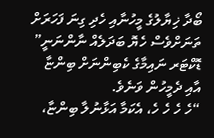ބޯދާ ޚިޔާލުގެ މީހުނާއި ހެދި ގިނަ ފަހަރަށް ތަނަށްވެސް ހެޔޮ ބަދަލެއް ނާންނަނީ” ޑޮކްޓަރ ނައިމާގެ ކެބިންނަށް ބިންޏާ އާއި ދެމީހުން ވަނެވެ.
“ހެ ހެ ހެ ހެ، އެކަމާ އަޅާނުލާ ބިންޏާ،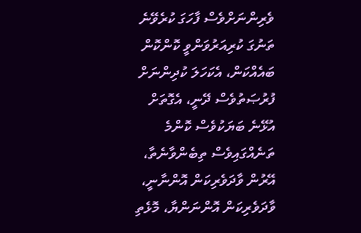ވެރިންނަށްވެސް ފާހަގަ ކުރެވޭނެ ތަނުގަ ކުރިއަރުވަންވީ ކޮންކޮން ބައެއްކަން، އެކަހަލަ ކުދިންނަށް ފުރުޞަތުވެސް ދޭނީ، އެގޮތަށް އުޅޭނެ ބަޔަކުވެސް ކޮންމެ ތަނެއްގައިވެސް ތިބެންވާނެތާ، އޭރުން ވާދަވެރިކަން އޮންނާނީ، ވާދަވެރިކަން އޮންނަންޔާ، މޮޅެތި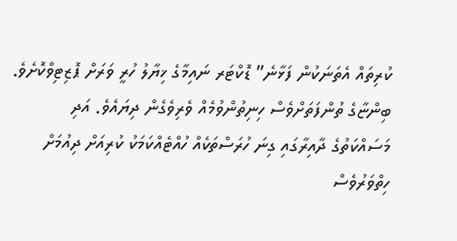ކުރިތައް އެތަނަކުން ފަޅާނެ” ޑޮކްޓަރ ނައިމާގެ ޚިޔާލު ހުރީ ވަރަށް ޕޮޒިޓިވްކޮށެވެ. ބިންޏާގެ ތުންފަތަށްވެސް ހިނިތުންވުމެއް ވެރިވެގެން ދިޔައެވެ. އަދި މަސައްކަތުގެ ދާއިރާގައި ގިނަ ހުރަސްތަކެއް ހުއްޓެއްކަމަކު ކުރިއަށް ދިއުމަށް ހިތްވަރުވެސް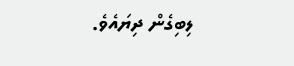ލިބިގެން ދިޔައެވެ.